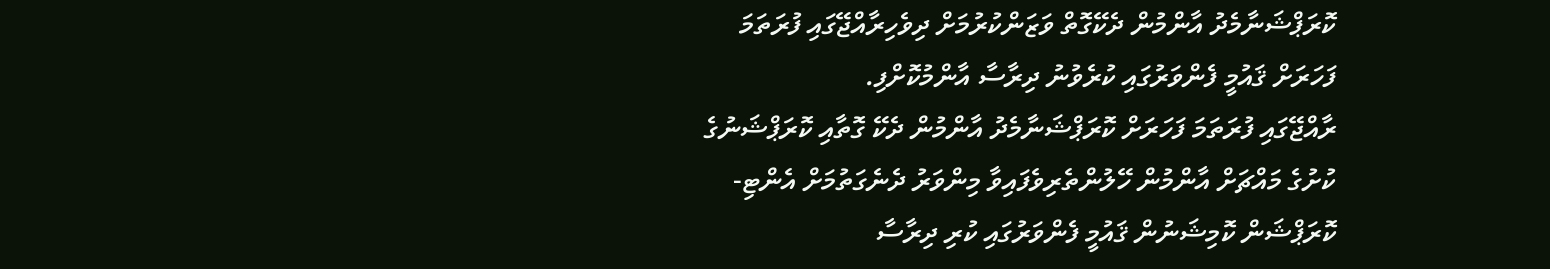ކޮރަޕްޝަނާމެދު އާންމުން ދެކޭގޮތް ވަޒަންކުރުމަށް ދިވެހިރާއްޖޭގައި ފުރަތަމަ ފަހަރަށް ޤައުމީ ފެންވަރުގައި ކުރެވުނު ދިރާސާ އާންމުކޮށްފި.
ރާއްޖޭގައި ފުރަތަމަ ފަހަރަށް ކޮރަޕްޝަނާމެދު އާންމުން ދެކޭ ގޮތާއި ކޮރަޕްޝަނުގެ ކުށުގެ މައްޗަށް އާންމުން ހޭލުންތެރިވެފައިވާ މިންވަރު ދެނެގަތުމަށް އެންޓި-ކޮރަޕްޝަން ކޮމިޝަނުން ޤައުމީ ފެންވަރުގައި ކުރި ދިރާސާ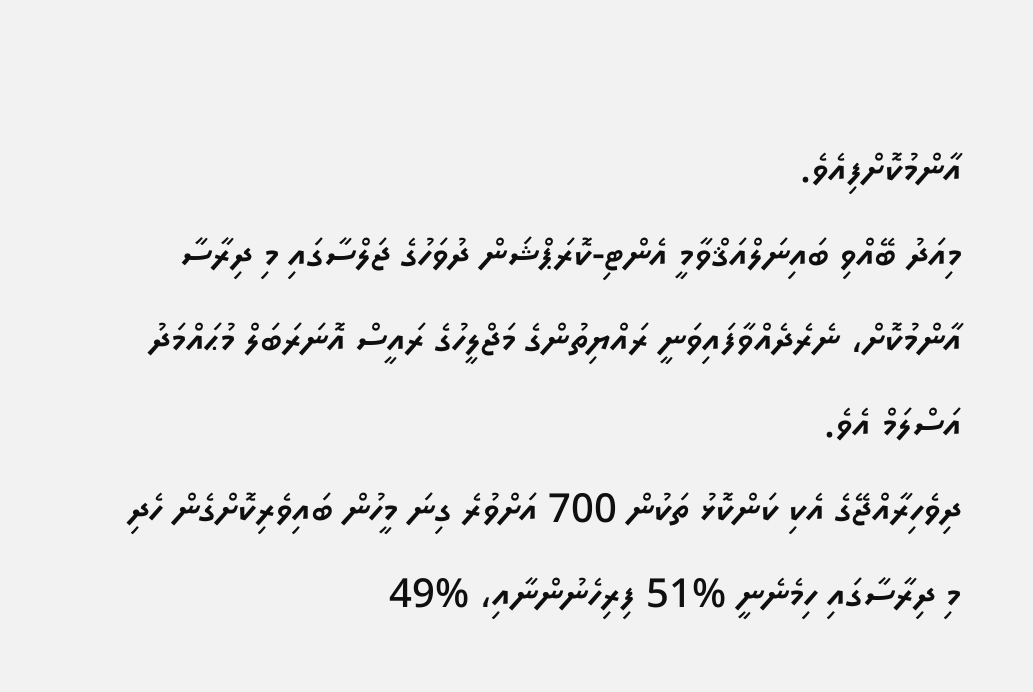އާންމުކޮށްފިއެވެ.
މިއަދު ބޭއްވި ބައިނަލްއަޤްވާމީ އެންޓި-ކޮރަޕްޝަން ދުވަހުގެ ޖަލްސާގައި މި ދިރާސާ އާންމުކޮށް، ނެރެދެއްވާފައިވަނީ ރައްޔިތުންގެ މަޖްލީހުގެ ރައީސް އޮނަރަބަލް މުޙައްމަދު އަސްލަމް އެވެ.
ދިވެހިރާއްޖޭގެ އެކި ކަންކޮޅު ތަކުން 700 އަށްވުރެ ގިނަ މީހުން ބައިވެރިކޮށްގެން ހެދި މި ދިރާސާގައި ހިމެނެނީ %51 ފިރިހެނުންނާއި، %49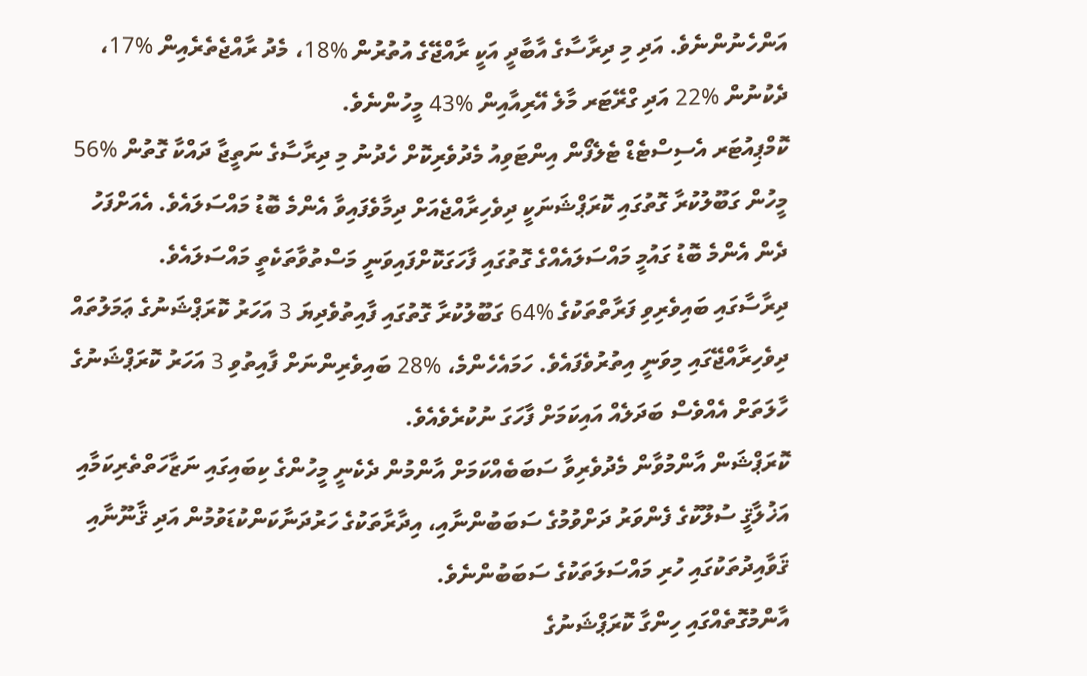އަންހެނުންނެވެ. އަދި މި ދިރާސާގެ އާބާދީ އަކީ ރާއްޖޭގެ އުތުރުން %18، މެދު ރާއްޖެތެރެއިން %17، ދެކުނުން %22 އަދި ގްރޭޓަރ މާލެ އޭރިއާއިން %43 މީހުންނެވެ.
ކޮމްޕިއުޓަރ އެސިސްޓެޑް ޓެލެފޯން އިންޓަވިއު މެދުވެރިކޮށް ހެދުނު މި ދިރާސާގެ ނަތީޖާ ދައްކާ ގޮތުން %56 މީހުން ގަބޫލުކުރާ ގޮތުގައި ކޮރަޕްޝަނަކީ ދިވެހިރާއްޖެއަށް ދިމާވެފައިވާ އެންމެ ބޮޑު މައްސަލައެވެ. އެއަށްފަހު ދެން އެންމެ ބޮޑު ގައުމީ މައްސަލައެއްގެ ގޮތުގައި ފާހަގަކޮށްފައިވަނީ މަސްތުވާތަކެތީ މައްސަލައެވެ.
ދިރާސާގައި ބައިވެރިވި ފަރާތްތަކުގެ %64 ގަބޫލުކުރާ ގޮތުގައި ފާއިތުވެދިޔަ 3 އަހަރު ކޮރަޕްޝަނުގެ ޢަމަލުތައް ދިވެހިރާއްޖޭގައި މިވަނީ އިތުރުވެފައެވެ. ހަމައެހެންމެ، %28 ބައިވެރިންނަށް ފާއިތުވި 3 އަހަރު ކޮރަޕްޝަނުގެ ހާލަތަށް އެއްވެސް ބަދަލެއް އައިކަމަށް ފާހަގަ ނުކުރެވެއެވެ.
ކޮރަޕްޝަން އާންމުވާން މެދުވެރިވާ ސަބަބެއްކަމަށް އާންމުން ދެކެނީ މީހުންގެ ކިބައިގައި ނަޒާހަތްތެރިކަމާއި އަޚުލާޤީ ސުލޫކުގެ ފެންވަރު ދަށްވުމުގެ ސަބަބުންނާއި، އިދާރާތަކުގެ ހަރުދަނާކަންކުޑަވުމުން އަދި ޤާނޫނާއި ޤަވާއިދުތަކުގައި ހުރި މައްސަލަތަކުގެ ސަބަބުންނެވެ.
އާންމުގޮތެއްގައި ހިންގާ ކޮރަޕްޝަނުގެ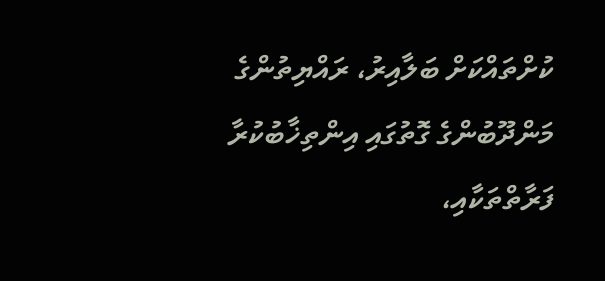ކުށްތައްކަށް ބަލާއިރު، ރައްޔިތުންގެ މަންދޫބުންގެ ގޮތުގައި އިންތިޚާބުކުރާ ފަރާތްތަކާއި،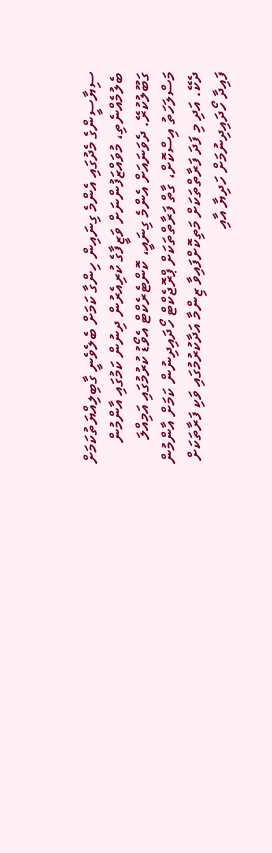ސިޔާސީންގެ މެދުގައި އެންމެ ގިނައިން ހިންގާ ކަމަށް ބެލެވެނީ ގާބިލިއްޔަތުކަމަށް ބެލުމެއްނެތި، މުވައްޒަފުންނަށް ވަޒީފާގެ ކުރިއެރުން ދިނުން ކަމުގައި އާންމުން ގަބޫލުކުރޭ. ދެވަނައަށް އެންމެ ގިނައީ، ކޮންޓެރެކްޓް އެވޯޑު ކުރުމުގައި އަމިއްލަ މަސްލަހަތު އިސްކޮށް، ގާތް ފަރާތްތަކަށް ޕްރޮޖެކްޓް ހޯދައިދިނުން ކަމަށް އާންމުން ދެކޭ. އަދި މި ފަދަ ފަރާތްތަކަށް މަތިކޮށްފައިވާ ޒިންމާ އަދާކުރުމުގައި ވަކި ފަރާތަކަށް ފައިދާ ހޯދައިދިނުމަށް ހަދިޔާ އާއި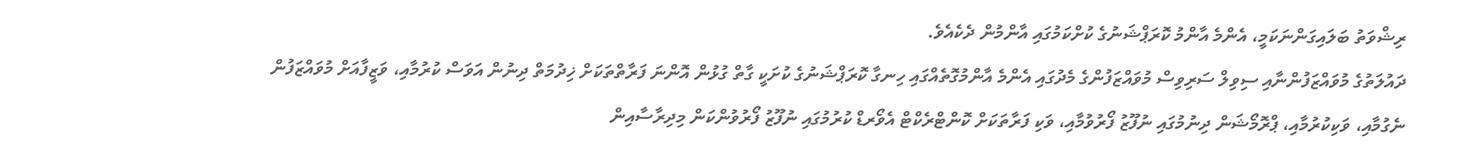ރިޝްވަތު ބަލައިގަންނަކަމީ، އެންމެ އާންމު ކޮރަޕްޝަނުގެ ކުށްކަމުގައި އާންމުން ދެކެއެވެ.
ދައުލަތުގެ މުވައްޒަފުންނާއި ސިވިލް ސަރިވިސް މުވައްޒަފުންގެ މެދުގައި އެންމެ އާންމުގޮތެއްގައި ހިނގާ ކޮރަޕްޝަނުގެ ކުށަކީ ގާތް ގުޅުން އޮންނަ ފަރާތްތަކަށް ޚިދުމަތް ދިނުން އަވަސް ކުރުމާއި، ވަޒީފާއަށް މުވައްޒަފުން ނެގުމާއި، ވަކިކުރުމާއި، ޕްރޮމޯޝަން ދިނުމުގައި ނުފޫޒު ފޯރުވުމާއި، ވަކި ފަރާތަކަށް ކޮންޓްރެކްޓް އެވޯރޑް ކުރުމުގައި ނުފޫޒު ފޯރުވުންކަން މިދިރާސާއިން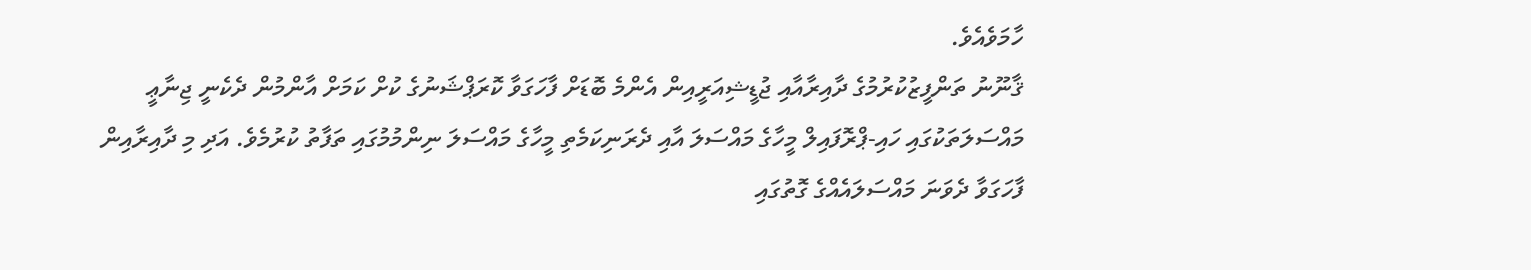ހާމަވެއެވެ.
ޤާނޫނު ތަންފީޒުކުރުމުގެ ދާއިރާއާއި ޖުޑީޝިއަރީއިން އެންމެ ބޮޑަށް ފާހަގަވާ ކޮރަޕްޝަނުގެ ކުށް ކަމަށް އާންމުން ދެކެނީ ޖިނާޢީ މައްސަލަތަކުގައި ހައި-ޕްރޮފައިލް މީހާގެ މައްސަލަ އާއި ދެރަނިކަމެތި މީހާގެ މައްސަލަ ނިންމުމުގައި ތަފާތު ކުރުމެވެ. އަދި މި ދާއިރާއިން ފާހަގަވާ ދެވަނަ މައްސަލައެއްގެ ގޮތުގައި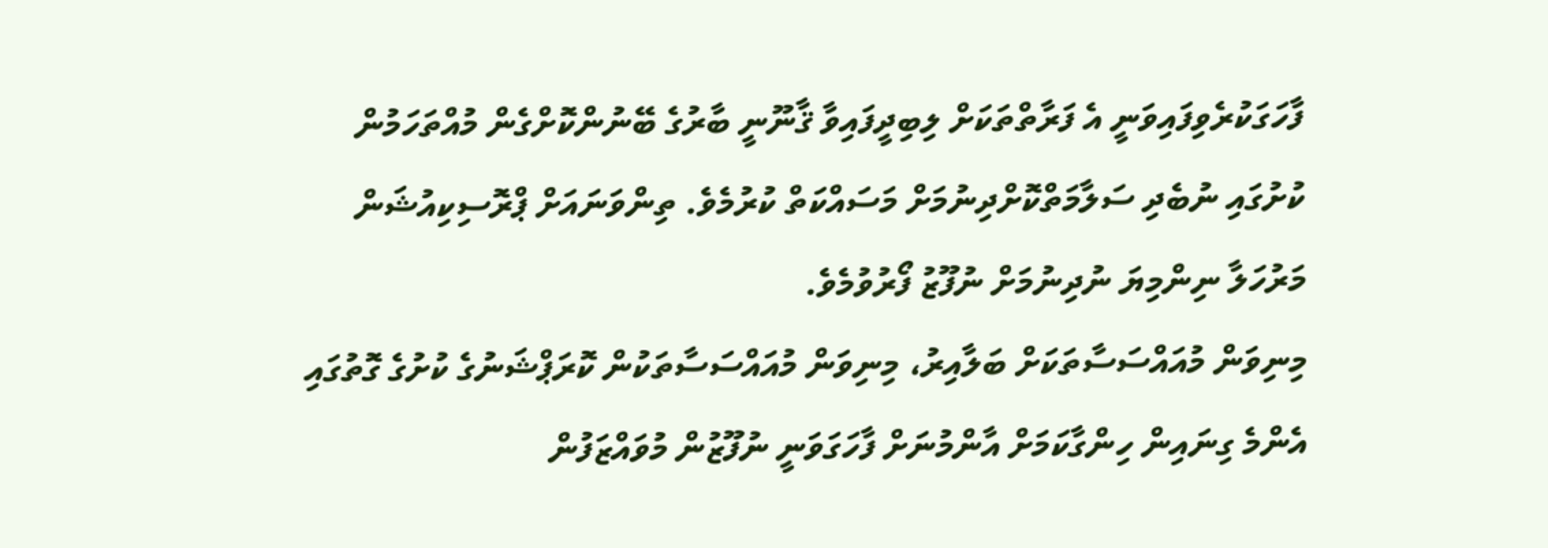ފާހަގަކުރެވިފައިވަނީ އެ ފަރާތްތަކަށް ލިބިދީފައިވާ ޤާނޫނީ ބާރުގެ ބޭނުންކޮށްގެން މުއްތަހަމުން ކުށުގައި ނުބެދި ސަލާމަތްކޮށްދިނުމަށް މަސައްކަތް ކުރުމެވެ. ތިންވަނައަށް ޕްރޮސިކިއުޝަން މަރުހަލާ ނިންމިޔަ ނުދިނުމަށް ނުފޫޒު ފޯރުވުމެވެ.
މިނިވަން މުއައްސަސާތަކަށް ބަލާއިރު، މިނިވަން މުއައްސަސާތަކުން ކޮރަޕްޝަނުގެ ކުށުގެ ގޮތުގައި އެންމެ ގިނައިން ހިންގާކަމަށް އާންމުނަށް ފާހަގަވަނީ ނުފޫޒުން މުވައްޒަފުން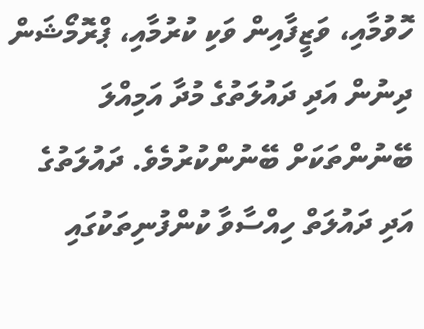ހޮވުމާއި، ވަޒީފާއިން ވަކި ކުރުމާއި، ޕްރޮމޯޝަން ދިނުން އަދި ދައުލަތުގެ މުދާ އަމިއްލަ ބޭނުންތަކަށް ބޭނުންކުރުމެވެ. ދައުލަތުގެ އަދި ދައުލަތް ހިއްސާވާ ކުންފުނިތަކުގައި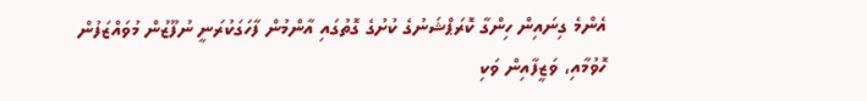އެންމެ ގިނައިން ހިންގާ ކޮރަޕްޝަނުގެ ކުށުގެ ގޮތުގައި އާންމުން ފާހަގަކުރަނީ ނުފޫޒުން މުވައްޒަފުން ހޮވުމާއި، ވަޒީފާއިން ވަކި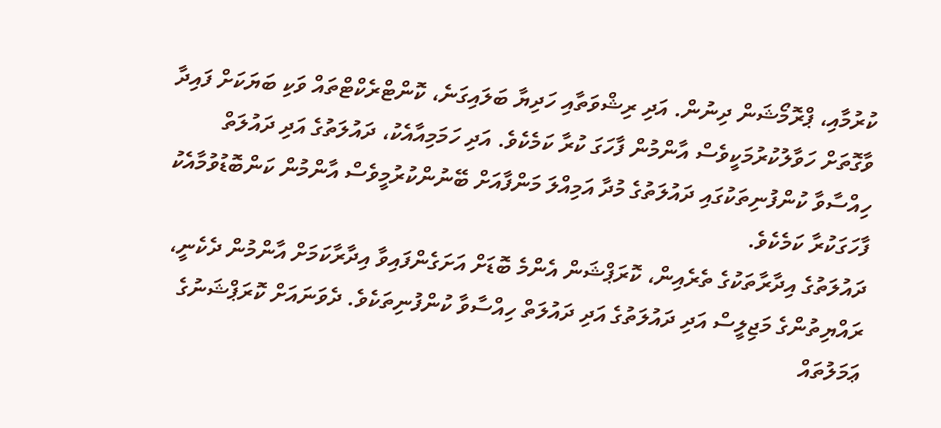ކުރުމާއި، ޕްރޮމޯޝަން ދިނުން. އަދި ރިޝްވަތާއި ހަދިޔާ ބަލައިގަނެ، ކޮންޓްރެކްޓްތައް ވަކި ބަޔަކަށް ފައިދާ ވާގޮތަށް ހަވާލުކުރުމަކީވެސް އާންމުން ފާހަގަ ކުރާ ކަމެކެވެ. އަދި ހަމަމިއާއެކު، ދައުލަތުގެ އަދި ދައުލަތް ހިއްސާވާ ކުންފުނިތަކުގައި ދައުލަތުގެ މުދާ އަމިއްލަ މަންފާއަށް ބޭނުންކުރުމީވެސް އާންމުން ކަންބޮޑުވުމާއެކު ފާހަގަކުރާ ކަމެކެވެ.
ދައުލަތުގެ އިދާރާތަކުގެ ތެރެއިން، ކޮރަޕްޝަން އެންމެ ބޮޑަށް އަށަގެންފައިވާ އިދާރާކަމަށް އާންމުން ދެކެނީ، ރައްޔިތުންގެ މަޖިލީސް އަދި ދައުލަތުގެ އަދި ދައުލަތް ހިއްސާވާ ކުންފުނިތަކެވެ. ދެވަނައަށް ކޮރަޕްޝަނުގެ ޢަމަލުތައް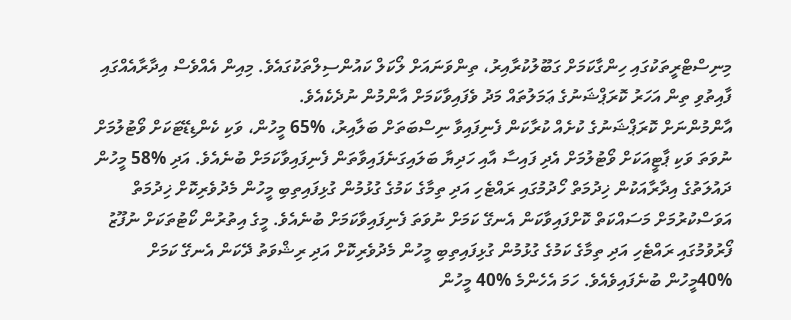މިނިސްޓްރީތަކުގައި ހިންގާކަމަށް ގަބޫލުކުރާއިރު، ތިންވަނައަށް ލޯކަލް ކައުންސިލްތަކުގައެވެ. މިއިން އެއްވެސް އިދާރާއެއްގައި ފާއިތުވި ތިން އަހަރު ކޮރަޕްޝަނުގެ ޢަމަލުތައް މަދު ވެފައިވާކަމަށް އާންމުން ނުދެކެއެވެ.
އާންމުންނަށް ކޮރަޕްޝަނުގެ ކުށެއް ކުރާކަން ފެނިފައިވާ ނިސްބަތަށް ބަލާއިރު، %65 މީހުން، ވަކި ކެންޑިޑޭޓަކަށް ވޯޓުލުމަށް ނުވަތަ ވަކި ޕާޓީއަކަށް ވޯޓުލުމަށް އެދި ފައިސާ އާއި ހަދިޔާ ބަލައިގަނެފައިވާތަން ފެނިފައިވާކަމަށް ބުނެއެވެ. އަދި %58 މީހުން ދައުލަތުގެ އިދާރާއަކުން ޚިދުމަތް ހޯދުމުގައި ރައްޓެހި އަދި ތިމާގެ ކަމުގެ ގުޅުމުން ގުޅިފައިތިބި މީހުން މެދުވެރިކޮށް ޚިދުމަތް އަވަސްކުރުމަށް މަސައްކަތް ކޮށްފައިވާކަން އެނގޭ ކަމަށް ނުވަތަ ފެނިފައިވާކަމަށް ބުނެއެވެ. މީގެ އިތުރުން ކޯޓުތަކަށް ނުފޫޒު ފޯރުވުމުގައި ރައްޓެހި އަދި ތިމާގެ ކަމުގެ ގުޅުމުން ގުޅިފައިތިބި މީހުން މެދުވެރިކޮށް އަދި ރިޝްވަތު ދޭކަން އެނގޭ ކަމަށް %40މީހުން ބުނެފައިވެއެވެ. ހަމަ އެހެންމެ %40 މީހުން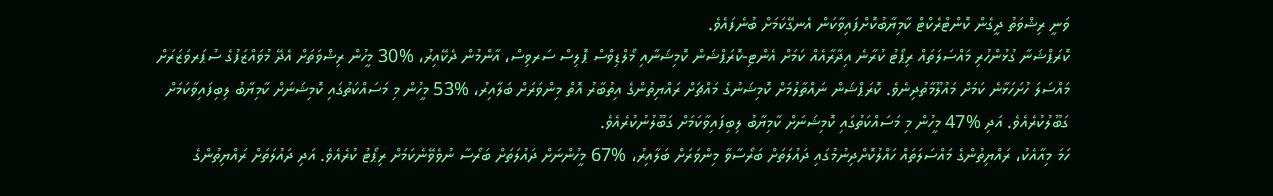ވަނީ ރިޝްވަތު ދީގެން ކޮންޓްރެކްޓް ކާމިޔާބުކޮށްފައިވާކަން އެނގޭކަމަށް ބުނެފައެވެ.
ކޮރަޕްޝަނާ ގުޅުންހުރި މައްސަލަތައް ރިޕޯޓު ކުރާނެ އިދާރާއެއް ކަމަށް އެންޓި-ކޮރަޕްޝަން ކޮމިޝަނާއި މޯލްޑިވްސް ޕޮލިސް ސަރވިސް، އާންމުން ދެކޭއިރު، %30 މީހުން ރިޝްވަތަށް އެދޭ މުވައްޒަފުގެ ސުޕަރވަޒަރަށް މައްސަލަ ހުށަހަޅާނެ ކަމަށް މައުލޫމާތުދިނެވެ. ކޮރަޕްޝަން ނައްތާލުމަށް ކޮމިޝަނުގެ މައްޗަށް ރައްޔިތުންގެ އިތުބާރު އޮތް މިންވަރަށް ބަލާއިރު، %53 މީހުން މި މަސައްކަތުގައި ކޮމިޝަނަށް ކާމިޔާބު ލިބިފައިވާކަމަށް ގަބޫލުކުރެއެވެ. އަދި %47 މީހުން މި މަސައްކަތުގައި ކޮމިޝަނަށް ކާމިޔާބު ލިބިފައިވާކަމަށް ގަބޫލުނުކުރެއެވެ.
ހަމަ މިއާއެކު، ރައްޔިތުންގެ މައްސަލަތައް ހައްލުކޮށްދިނުމުގައި ދައުލަތަށް ބަރޯސާވާ މިންވަރަށް ބަލާއިރު، %67 މީހުންނަށް ދައުލަތަށް ބަރޯސާ ނުވެވޭނެކަމަށް ރިޕޯޓު ކުރެއެވެ. އަދި ދައުލަތަށް ރައްޔިތުންގެ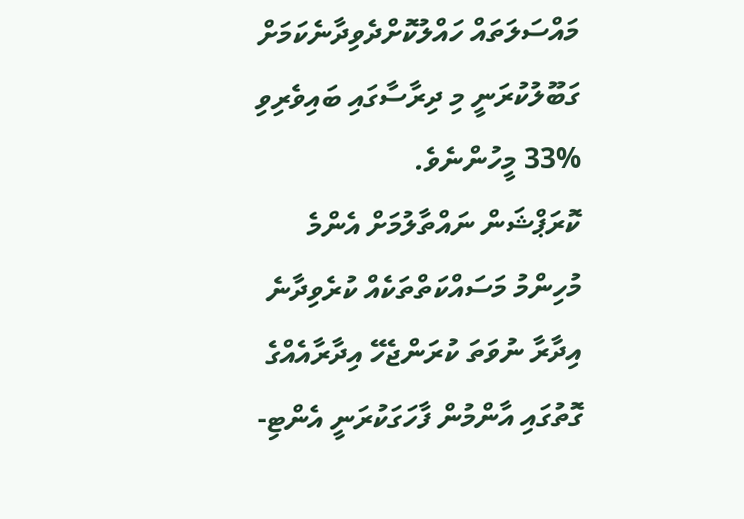މައްސަލަތައް ހައްލުކޮށްދެވިދާނެކަމަށް ގަބޫލުކުރަނީ މި ދިރާސާގައި ބައިވެރިވި %33 މީހުންނެވެ.
ކޮރަޕްޝަން ނައްތާލުމަށް އެންމެ މުހިންމު މަސައްކަތްތަކެއް ކުރެވިދާނެ އިދާރާ ނުވަތަ ކުރަންޖެހޭ އިދާރާއެއްގެ ގޮތުގައި އާންމުން ފާހަގަކުރަނީ އެންޓި-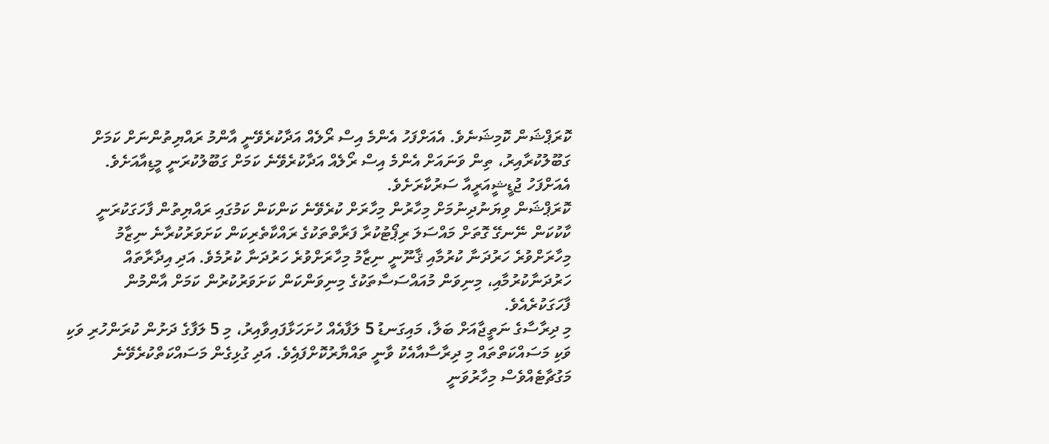ކޮރަޕްޝަން ކޮމިޝަނެވެ. އެއަށްފަހު އެންމެ އިސް ރޯލެއް އަދާކުރެވޭނީ އާންމު ރައްޔިތުންނަށް ކަމަށް ގަބޫލުކުރާއިރު، ތިން ވަނައަށް އެންމެ އިސް ރޯލެއް އަދާކުރެވޭނެ ކަމަށް ގަބޫލުކުރަނީ މީޑިއާއަށެވެ. އެއަށްފަހު ޖުޑީޝީއަރީއާ ސަރުކާރަށެވެ.
ކޮރަޕްޝަން ވިޔަނުދިނުމަށް މިހާރުން މިހާރަށް ކުރެވޭނެ ކަންކަން ކަމުގައި ރައްޔިތުން ފާހަގަކުރަނީ ކާކުކަން ނޭނގޭ ގޮތަށް މައްސަލަ ރިޕޯޓުކުރާ ފަރާތްތަކުގެ ރައްކާތެރިކަން ކަށަވަރުކުރާނެ ނިޒާމު މިހާރަށްވުރެ ހަރުދަނާ ކުރުމާއި ޤާނޫނީ ނިޒާމު މިހާރަށްވުރެ ހަރުދަނާ ކުރުމެވެ. އަދި އިދާރާތައް ހަރުދަނާކުރުމާއި، މިނިވަން މުއައްސަސާތަކުގެ މިނިވަންކަން ކަށަވަރުކުރުން ކަމަށް އާންމުން ފާހަގަކުރެއެވެ.
މި ދިރާސާގެ ނަތީޖާއަށް ބަލާ، މައިގަނޑު 5 ލަފާއެއް ހުށަހަޅާފައިވާއިރު، މި 5 ލަފާގެ ދަށުން ކުރަންހުރި ވަކި ވަކި މަސައްކަތްތައް މި ދިރާސާއާއެކު ވާނީ ތައްޔާރުކޮށްފައިެވެ. އަދި ގުޅިގެން މަސައްކަތްކުރެވޭނެ މަގުޗާޓެއްވެސް މިހާރުވަނީ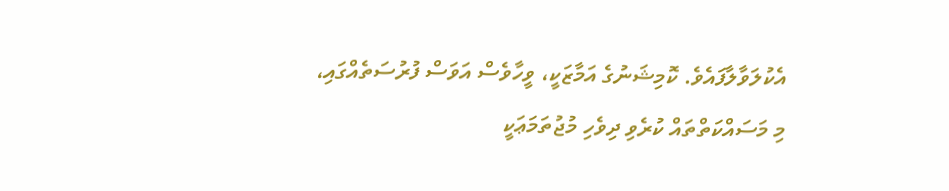އެކުލަވާލާފައެވެ. ކޮމިޝަނުގެ އަމާޒަކީ، ވީހާވެސް އަވަސް ފުރުސަތެއްގައި، މި މަސައްކަތްތައް ކުރެވި ދިވެހި މުޖުތަމަޢަކީ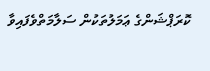ކޮރަޕްޝަންގެ ޢަމަލުތަކުން ސަލާމަތްވެފައިވާ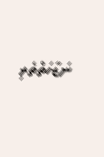ނަޒާހަތްތެރި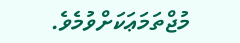މުޖްތަމަޢަކަށްވުމެވެ.